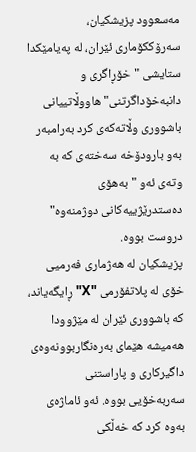مەسعوود پزیشکیان، سەرۆککۆماری ئێران، لە پەیامێکدا ستایشی "خۆڕاگری و دانبەخۆداگرتنی" هاووڵاتییانی باشووری وڵاتەکەی کرد بەرامبەر بەو بارودۆخە سەختەی کە بە وتەی ئەو "بەهۆی دەستدرێژییەکانی دوژمنەوە" دروست بووە.
پزیشکیان لە هەژماری فەرمیی خۆی لە پلاتفۆرمی "X" ڕایگەیاند، کە باشووری ئێران لە مێژوودا هەمیشە هێمای بەرەنگاربوونەوەی داگیرکاری و پاراستنی سەربەخۆیی بووە. ئەو ئاماژەی بەوە کرد کە خەڵکی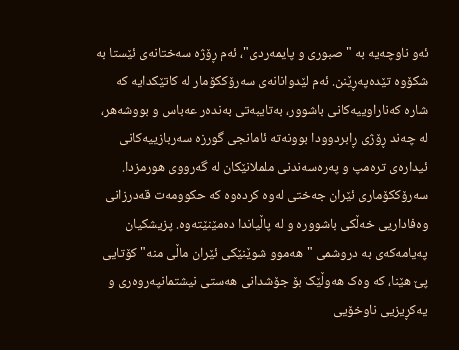ئەو ناوچەیە بە "صبوری و پایمەردی"، ئەم ڕۆژە سەختانەی ئێستا بە شکۆوە تێدەپەڕێنن. ئەم لێدوانانەی سەرۆککۆمار لە کاتێکدایە کە شارە کەناراوییەکانی باشوور، بەتایبەتی بەندەر عەباس و بووشەهر، لە چەند ڕۆژی ڕابردوودا بوونەتە ئامانجی گورزە سەربازییەکانی ئیدارەی ترەمپ و پەرەسەندنی ململانێکان لە گەرووی هورمزدا.
سەرۆککۆماری ئێران جەختی لەوە کردەوە کە حكوومەت قەدرزانی وەفاداریی خەڵکی باشوورە و لە پاڵیاندا دەمێنێتەوە. پزیشکیان پەیامەکەی بە دروشمی "هەموو شوێنێکی ئێران ماڵی منە" کۆتایی پێ هێنا، کە وەک هەوڵێک بۆ جۆشدانی هەستی نیشتمانپەروەری و یەکڕیزیی ناوخۆیی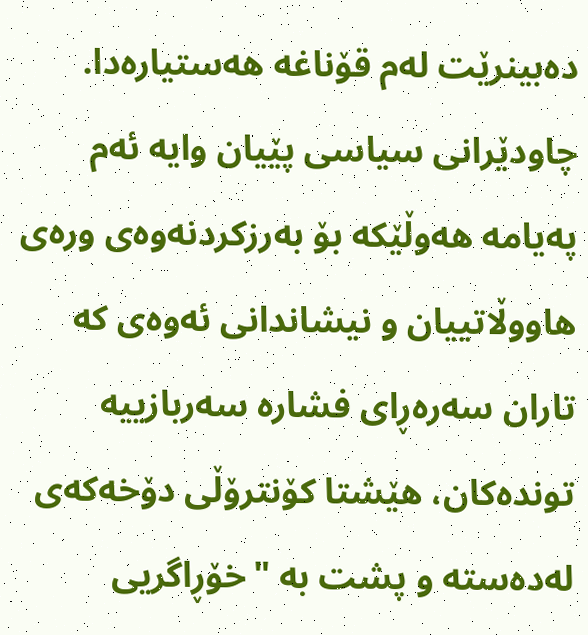دەبینرێت لەم قۆناغە هەستیارەدا. چاودێرانی سیاسی پێیان وایە ئەم پەیامە هەوڵێکە بۆ بەرزکردنەوەی ورەی هاووڵاتییان و نیشاندانی ئەوەی کە تاران سەرەڕای فشارە سەربازییە توندەکان، هێشتا کۆنترۆڵی دۆخەکەی لەدەستە و پشت بە "خۆڕاگریی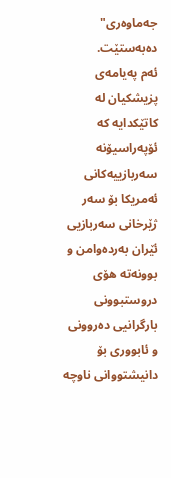جەماوەری" دەبەستێت.
ئەم پەیامەی پزیشکیان لە کاتێکدایە کە ئۆپەراسیۆنە سەربازییەکانی ئەمریکا بۆ سەر ژێرخانی سەربازیی ئێران بەردەوامن و بوونەتە هۆی دروستبوونی بارگرانیی دەروونی و ئابووری بۆ دانیشتووانی ناوچە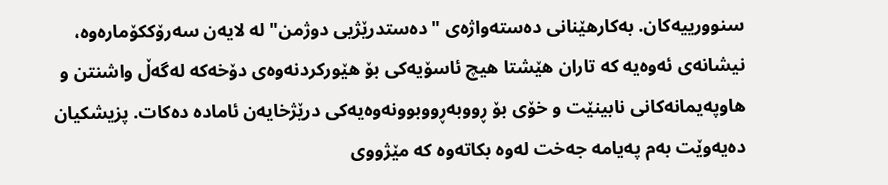سنوورییەکان. بەکارهێنانی دەستەواژەی "دەستدرێژیی دوژمن" لە لایەن سەرۆککۆمارەوە، نیشانەی ئەوەیە کە تاران هێشتا هیچ ئاسۆیەکی بۆ هێورکردنەوەی دۆخەکە لەگەڵ واشنتن و هاوپەیمانەکانی نابینێت و خۆی بۆ ڕووبەڕووبوونەوەیەکی درێژخایەن ئامادە دەکات. پزیشکیان دەیەوێت بەم پەیامە جەخت لەوە بکاتەوە کە مێژووی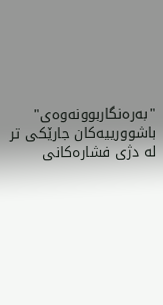"بەرەنگاربوونەوەی" باشوورییەکان جارێکی تر لە دژی فشارەکانی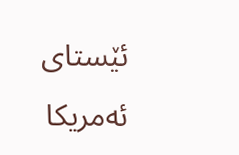ئێستای ئەمریکا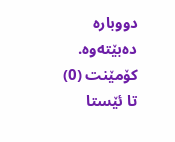دووبارە دەبێتەوە.
کۆمێنت (0)
تا ئێستا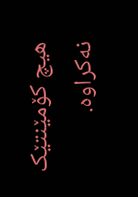هیچ کۆمێنتێک نەکراوە.